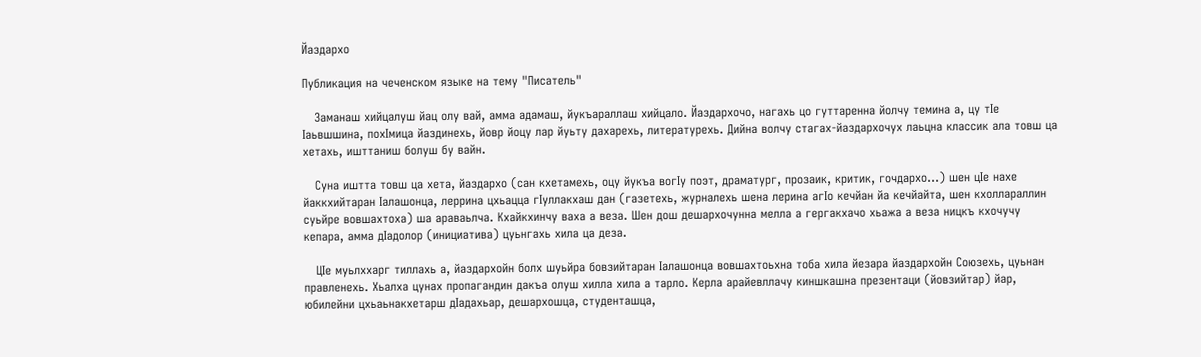Йаздархо

Публикация на чеченском языке на тему "Писатель"

   Заманаш хийцалуш йац олу вай, амма адамаш, йукъараллаш хийцало. Йаздархочо, нагахь цо гуттаренна йолчу темина а, цу тIе Iаьвшшина, похIмица йаздинехь, йовр йоцу лар йуьту дахарехь, литературехь. Дийна волчу стагах-йаздархочух лаьцна классик ала товш ца хетахь, ишттаниш болуш бу вайн.

   Суна иштта товш ца хета, йаздархо (сан кхетамехь, оцу йукъа вогIу поэт, драматург, прозаик, критик, гочдархо...) шен цIе нахе йаккхийтаран Iалашонца, леррина цхьацца гIуллакхаш дан (газетехь, журналехь шена лерина агIо кечйан йа кечйайта, шен кхоллараллин суьйре вовшахтоха) ша араваьлча. Кхайкхинчу ваха а веза. Шен дош дешархочунна мелла а гергакхачо хьажа а веза ницкъ кхочучу кепара, амма дIадолор (инициатива) цуьнгахь хила ца деза.

   ЦIе муьлххарг тиллахь а, йаздархойн болх шуьйра бовзийтаран Iалашонца вовшахтоьхна тоба хила йезара йаздархойн Союзехь, цуьнан правленехь. Хьалха цунах пропагандин дакъа олуш хилла хила а тарло. Керла арайевллачу киншкашна презентаци (йовзийтар) йар, юбилейни цхьаьнакхетарш дIадахьар, дешархошца, студенташца,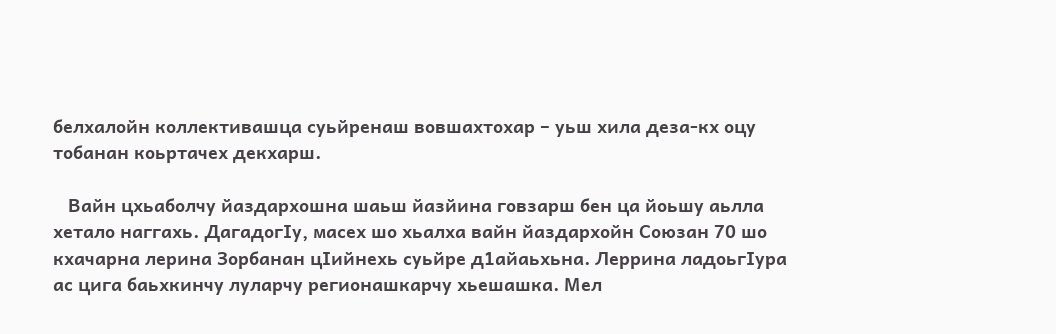белхалойн коллективашца суьйренаш вовшахтохар – уьш хила деза-кх оцу тобанан коьртачех декхарш.

   Вайн цхьаболчу йаздархошна шаьш йазйина говзарш бен ца йоьшу аьлла хетало наггахь. ДагадогIу, масех шо хьалха вайн йаздархойн Союзан 70 шо кхачарна лерина Зорбанан цIийнехь суьйре д1айаьхьна. Леррина ладоьгIура ас цига баьхкинчу луларчу регионашкарчу хьешашка. Мел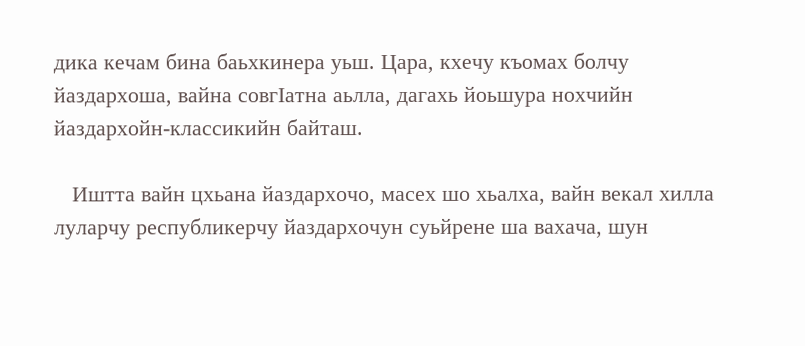дика кечам бина баьхкинера уьш. Цара, кхечу къомах болчу йаздархоша, вайна совгIатна аьлла, дагахь йоьшура нохчийн йаздархойн-классикийн байташ.

   Иштта вайн цхьана йаздархочо, масех шо хьалха, вайн векал хилла луларчу республикерчу йаздархочун суьйрене ша вахача, шун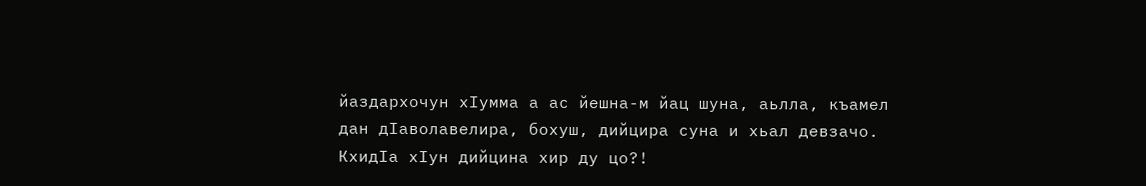йаздархочун хIумма а ас йешна-м йац шуна, аьлла, къамел дан дIаволавелира, бохуш, дийцира суна и хьал девзачо. КхидIа хIун дийцина хир ду цо?!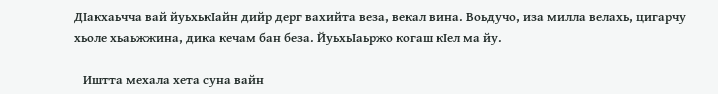ДIакхаьчча вай йуьхькIайн дийр дерг вахийта веза, векал вина. Воьдучо, иза милла велахь, цигарчу хьоле хьаьжжина, дика кечам бан беза. ЙуьхьIаьржо когаш кIел ма йу.

   Иштта мехала хета суна вайн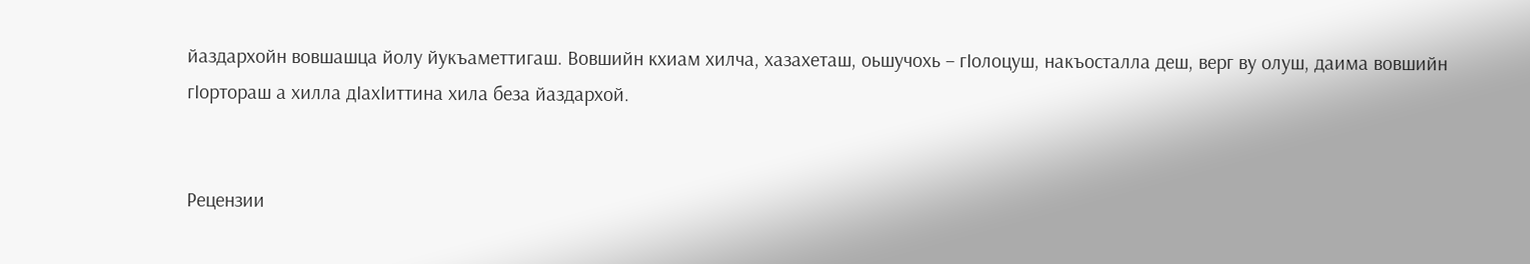йаздархойн вовшашца йолу йукъаметтигаш. Вовшийн кхиам хилча, хазахеташ, оьшучохь – гIолоцуш, накъосталла деш, верг ву олуш, даима вовшийн гIортораш а хилла дIахIиттина хила беза йаздархой.


Рецензии